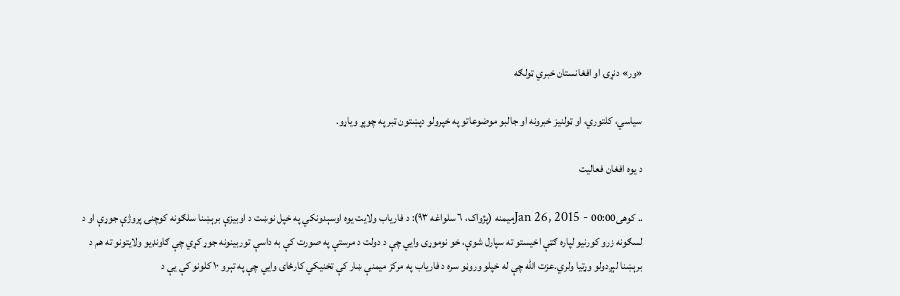«ور» دنړۍ او افغانستان خبري ټولګه

سياسي، کلتوري، او ټولنيز خبرونه او جالبو موضوعاتو په خپرولو دپښتون ټبر په چوپړ وياړو.

د یوه افغان فعالیت

.. کوهىJan 26, 2015 - 00:00ميمنه (پژواک، ٦ سلواغه ٩٣): د فارياب ولايت يوه اوسېدونکي په خپل نوښت د اوبيزې برېښنا سلګونه کوچنۍ پروژې جوړې او د لسګونه زرو کورنيو لپاره ګټې اخيستو ته سپارل شوې، خو نوموړى وايي چې د دولت د مرستې په صورت کې به داسې توربينونه جوړ کړي چې ګاونډيو ولايتونو ته هم د برېښنا لېږدولو وړتيا ولري.عزت الله چې له خپلو وروڼو سره د فارياب په مرکز ميمنې ښار کې تخنيکي کارځاى وايي چې په تېرو ١٠ کلونو کې يې د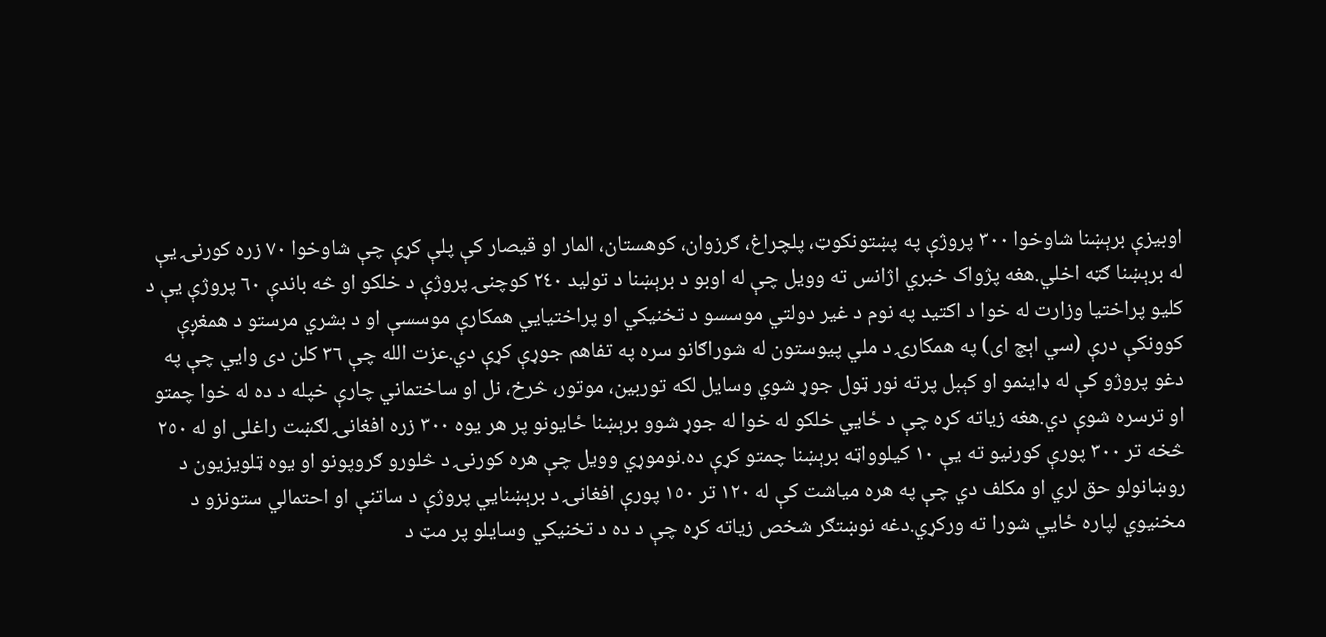اوبيزې برېښنا شاوخوا ٣٠٠ پروژې په پښتونکوټ، پلچراغ، ګرزوان، کوهستان، المار او قيصار کې پلې کړې چې شاوخوا ٧٠ زره کورنۍ يې له برېښنا ګټه اخلي.هغه پژواک خبري اژانس ته وويل چې له اوبو د برېښنا د توليد ٢٤٠ کوچنۍ پروژې د خلکو او څه باندې ٦٠ پروژې يې د کليو پراختيا وزارت له خوا د اکتيد په نوم د غير دولتي موسسو د تخنيکي او پراختيايي همکارې موسسې او د بشري مرستو د همغږې کوونکې درې (سي اېچ اى) په همکارۍ د ملي پيوستون له شوراګانو سره په تفاهم جوړې کړې دي.عزت الله چې ٣٦ کلن دى وايي چې په دغو پروژو کې له ډاينمو او کېبل پرته نور ټول جوړ شوي وسايل لکه توربين، موتور، څرخ، نل او ساختماني چارې خپله د ده له خوا چمتو او ترسره شوې دي.هغه زياته کړه چې د ځايي خلکو له خوا له جوړ شوو برېښنا ځايونو پر هر يوه ٣٠٠ زره افغانۍ لګښت راغلى او له ٢٥٠ څخه تر ٣٠٠ پورې کورنيو ته يې ١٠ کيلوواټه برېښنا چمتو کړې ده.نوموړي وويل چې هره کورنۍ د څلورو ګروپونو او يوه ټلويزيون د روښانولو حق لري او مکلف دي چې په هره مياشت کې له ١٢٠ تر ١٥٠ پورې افغانۍ د برېښنايي پروژې د ساتنې او احتمالي ستونزو د مخنيوي لپاره ځايي شورا ته ورکړي.دغه نوښتګر شخص زياته کړه چې د ده د تخنيکي وسايلو پر مټ د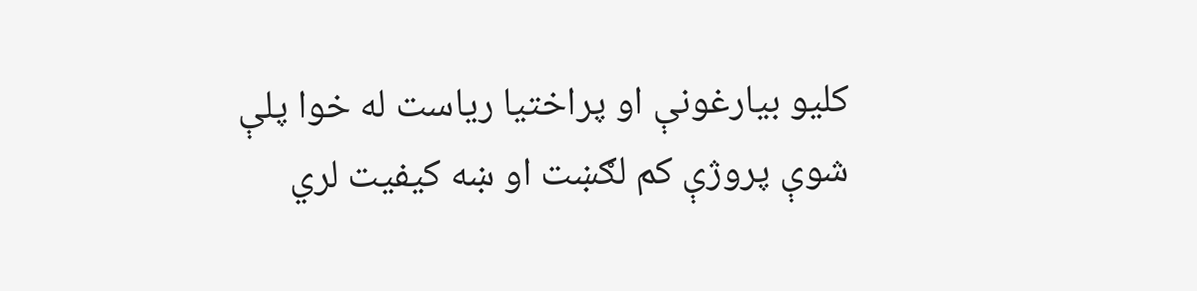کليو بيارغونې او پراختيا رياست له خوا پلې شوې پروژې کم لګښت او ښه کيفيت لري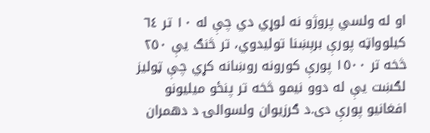او له ولسي پروژو نه لوړي دي چې له ١٠ تر ٦٤ کيلوواټه پورې برېښنا توليدوي، تر څنګ يې ٢٥٠ څخه تر ١٥٠٠ پورې کورونه روښانه کړي چې ټوليز لګښت يې له دوو نيمو څخه تر پنځو ميليونو افغانيو پورې دى.د ګرزيوان ولسوالۍ د دهمران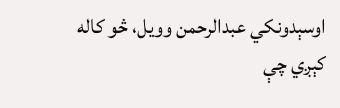اوسېدونکي عبدالرحمن وويل، څو کاله کېږي چې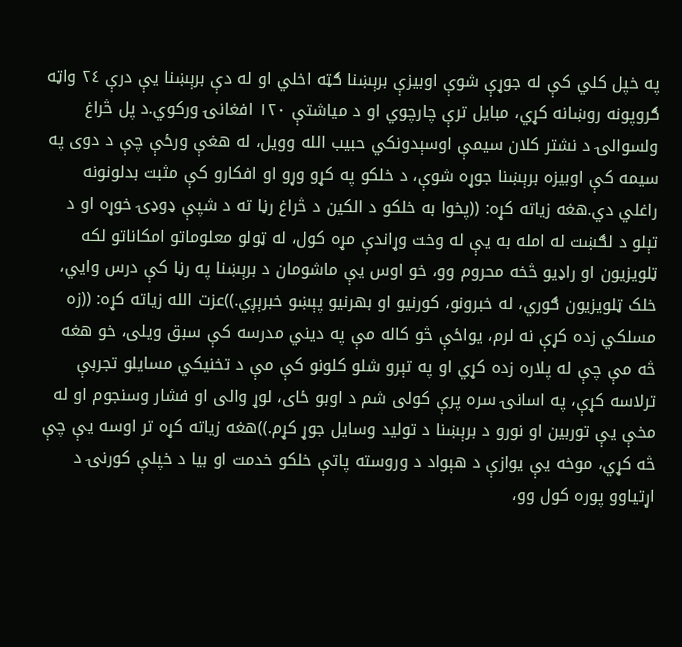په خپل کلي کې له جوړې شوې اوبيزې برېښنا ګټه اخلي او له دې برېښنا يې درې ٢٤ واټه ګروپونه روښانه کړي، مبايل ترې چارچوي او د مياشتې ١٢٠ افغانۍ ورکوي.د پل څراغ ولسوالۍ د نشتر کلان سيمې اوسېدونکي حبيب الله وويل، له هغې ورځې چې د دوى په سيمه کې اوبيزه برېښنا جوړه شوې، د خلکو په کړو وړو او افکارو کې مثبت بدلونونه راغلي دي.هغه زياته کړه: ((پخوا به خلکو د الکين د څراغ رڼا ته د شپې ډوډۍ خوړه او د تېلو د لګښت له امله به يې له وخت وړاندې مړه کول، له ټولو معلوماتو امکاناتو لکه ټلويزيون او راډيو څخه محروم وو، خو اوس يې ماشومان د برېښنا په رڼا کې درس وايي، خلک ټلويزيون ګوري، له خبرونو، کورنيو او بهرنيو پېښو خبرېږي.))عزت الله زياته کړه: ((زه مسلکي زده کړې نه لرم، يواځې څو کاله مې په ديني مدرسه کې سبق ويلى، خو هغه څه مې چې له پلاره زده کړي او په تېرو شلو کلونو کې مې د تخنيکي مسايلو تجربې ترلاسه کړې، په اسانۍ سره پرې کولى شم د اوبو ځاى، لوړ والى او فشار وسنجوم او له مخې يې توربين او نورو د برېښنا د توليد وسايل جوړ کړم.))هغه زياته کړه تر اوسه يې چې څه کړي، موخه يې يوازې د هېواد د وروسته پاتې خلکو خدمت او بيا د خپلې کورنۍ د اړتياوو پوره کول وو،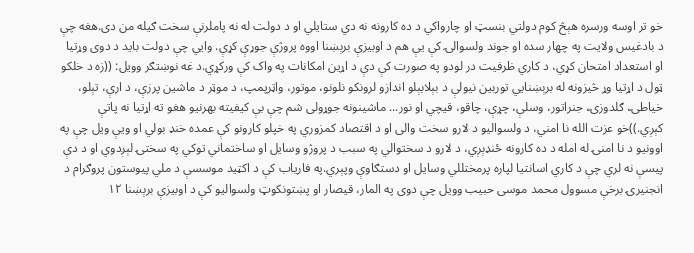خو تر اوسه ورسره هېڅ کوم دولتي بنسټ او چارواکي د ده کارونه نه دي ستايلي او د دولت له نه پاملرنې سخت ګيله من دى.هغه چې د بادغيس ولايت په چهار سده او جوند ولسوالۍ کې يې هم د اوبيزې برېښنا اووه پروژې جوړې کړې. وايي چې دولت بايد د دوى وړتيا او استعداد امتحان کړي، د کاري ظرفيت در لودو په صورت کې دې د اړين امکانات په واک کې ورکړي.د غه نوښتګر وويل: ((زه د خلکو ټول د اړتيا وړ څيزونه له برېښنايي توربين نيولې د بېلابېلو اندازو لرونکو نلونو، موتور، واټرپمپ، د موټر د ماشين پرزې، د ارې، تېلو، خياطۍ، ګلدوزۍ، جنراتور، وسلې، چړې، چاقو، قيچي او نور... ماشينونه جوړولى شم چې بې کيفيته بهرنيو هغو ته اړتيا نه پاتې کېږي.))خو عزت الله نا امني، د ولسواليو د لارو سخت والى او د اقتصاد کمزوري په خپلو کارونو کې عمده خنډ بولي او ويې ويل چې په اوونيو د نا امنۍ له امله د ده کارونه ځنډېږي، د لارو د سختوالي په سبب د پروژو وسايل او ساختماني توکي په سختۍ لېږدوي او د دې پيسې نه لري چې د کاري اسانتيا لپاره پرمختللي وسايل او دستګاوې وپېري.په فارياب کې د اکټيد موسسې د ملي پيوستون پروګرام د انجنيرۍ برخې مسوول محمد موسى حبيب وويل چې دوى په المار، قيصار او پښتونکوټ ولسواليو کې د اوبيزې برېښنا ١٢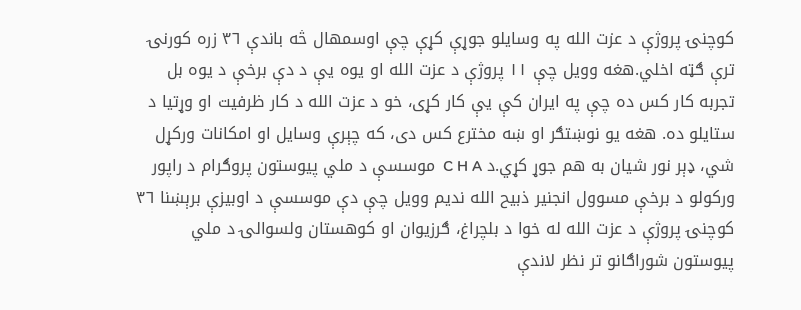کوچنۍ پروژې د عزت الله په وسايلو جوړې کړې چې اوسمهال څه باندې ٣٦ زره کورنۍ ترې ګټه اخلي.هغه وويل چې ١١ پروژې د عزت الله او يوه يې د دې برخې د يوه بل تجربه کار کس ده چې په ايران کې يې کار کړى، خو د عزت الله د کار ظرفيت او وړتيا د ستايلو ده. هغه يو نوښتګر او ښه مخترع کس دى، که چېرې وسايل او امکانات ورکړل شي، ډېر نور شيان به هم جوړ کړي.د C H A  موسسې د ملي پيوستون پروګرام د راپور ورکولو د برخې مسوول انجنير ذبيح الله نديم وويل چې دې موسسې د اوبيزې برېښنا ٣٦ کوچنۍ پروژې د عزت الله له خوا د بلچراغ، ګرزيوان او کوهستان ولسوالۍ د ملي پيوستون شوراګانو تر نظر لاندې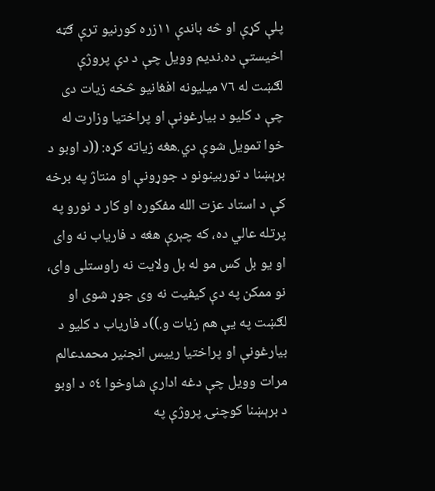پلې کړې او څه باندې ١١زره کورنيو ترې ګټه اخيستې ده.نديم وويل چې د دې پروژې لګښت له ٧٦ ميليونه افغانيو څخه زيات دى چې د کليو د بيارغونې او پراختيا وزارت له خوا تمويل شوې دي.هغه زياته کړه: ((د اوبو د برېښنا د توربينونو د جوړونې او منتاژ په برخه کې د استاد عزت الله مفکوره او کار د نورو په پرتله عالي ده، که چېرې هغه د فارياب نه واى او يو بل کس مو له بل ولايت نه راوستلى واى، نو ممکن په دې کيفيت نه وى جوړ شوى او لګښت په يې هم زيات و.))د فارياب د کليو د بيارغونې او پراختيا رييس انجنير محمدعالم مرات وويل چې دغه ادارې شاوخوا ٥٤ د اوبو د برېښنا کوچنۍ پروژې په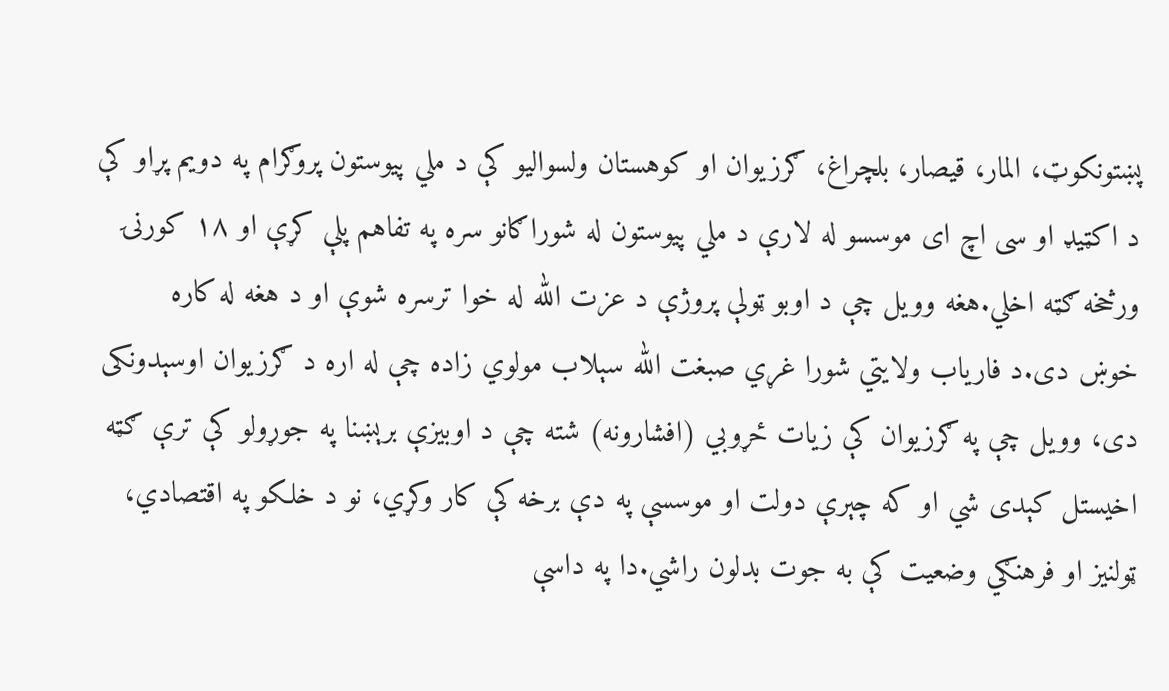پښتونکوټ، المار، قيصار، بلچراغ، ګرزيوان او کوهستان ولسواليو کې د ملي پيوستون پروګرام په دويم پړاو کې د اکټيډ او سى اچ اى موسسو له لارې د ملي پيوستون له شوراګانو سره په تفاهم پلې کړې او ١٨ کورنۍ ورڅخه ګټه اخلي.هغه وويل چې د اوبو ټولې پروژې د عزت الله له خوا ترسره شوې او د هغه له کاره خوښ دى.د فارياب ولايتي شورا غړي صبغت الله سېلاب مولوي زاده چې له اره د ګرزيوان اوسېدونکى دى، وويل چې په ګرزيوان کې زيات ځړوبي (افشارونه) شته چې د اوبيزې برېښنا په جوړولو کې ترې ګټه اخيستل کېدى شي او که چېرې دولت او موسسې په دې برخه کې کار وکړي، نو د خلکو په اقتصادي، ټولنيز او فرهنګي وضعيت کې به جوت بدلون راشي.دا په داسې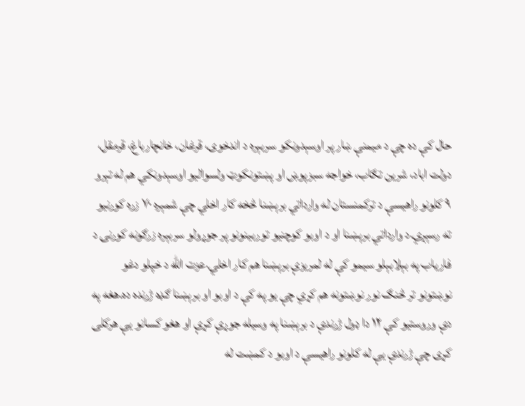حال کې ده چې د ميمنې ښار پر اوسېدونکو سربېره د اندخوى، قرغان، خانچارباغ، قرمقل، دولت اباد، شرين تګاب، خواجه سبزپوښ او پښتونکوټ ولسواليو اوسېدونکي هم له تېرو ٩ کلونو راهيسې د ترکمنستان له وارداتي برېښنا څخه کار اخلي چې شمېره ٧٠ زره کورنيو ته رسېږي.د وارداتي برېښنا او د اوبو کوچنيو توربينونو پر جوړولو سربېره زرګونه کورنۍ د فارياب په بېلابېلو سيمو کې له لمريزې برېښنا هم کار اخلي.عزت الله د خپلو دغو نوښتونو تر څنګ نور نوښتونه هم کړي چې يو په کې د اوبو او برېښنا ګډه ژرنده ده.هغه په دې وروستيو کې ١٢ دا ډول ژرندې د برېښنا په وسيله جوړې کړې او هغو کسانو يې هرکلى کړى چې ژرندې يې له کلونو راهيسې د اوبو د کمښت له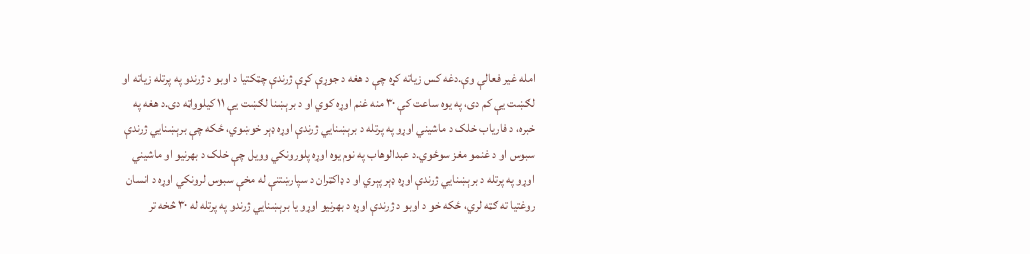امله غير فعالې وې.دغه کس زياته کړه چې د هغه د جوړې کړې ژرندې چټکتيا د اوبو د ژرندو په پرتله زياته او لګښت يې کم دى، په يوه ساعت کې ٣٠ منه غنم اوړه کوي او د برېښنا لګښت يې ١١ کيلوواټه دى.د هغه په خبره، د فارياب خلک د ماشيني اوړو په پرتله د برېښنايي ژرندې اوړه ډېر خوښوي، ځکه چې برېښنايي ژرندې سبوس او د غنمو مغز سوځوي.د عبدالوهاب په نوم يوه اوړه پلورونکي وويل چې خلک د بهرنيو او ماشيني اوړو په پرتله د برېښنايي ژرندې اوړه ډېر پېري او د ډاکټران د سپارښتنې له مخې سبوس لرونکي اوړه د انسان روغتيا ته ګټه لري، ځکه خو د اوبو د ژرندې اوړه د بهرنيو اوړو يا برېښنايي ژرندو په پرتله له ٣٠ څخه تر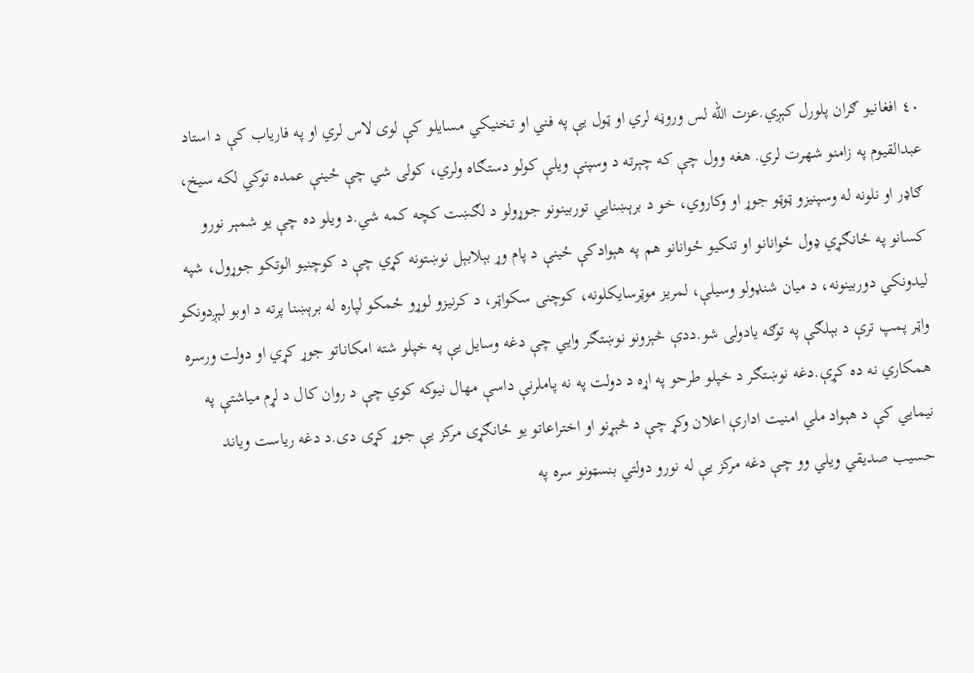٤٠ افغانيو ګران پلورل کېږي.عزت الله لس وروڼه لري او ټول يې په فني او تخنيکي مسايلو کې لوى لاس لري او په فارياب کې د استاد عبدالقيوم په زامنو شهرت لري. هغه وول چې که چېرته د وسپنې ويلې کولو دستګاه ولري، کولى شي چې ځينې عمده توکي لکه سيخ، ګاډر او نلونه له وسپنيزو ټوټو جوړ او وکاروي، خو د برېښنايي توربينونو جوړولو د لګښت کچه کمه شي.د ويلو ده چې يو شمېر نورو کسانو په ځانګړي ډول ځوانانو او تنکيو ځوانانو هم په هېوادکې ځينې د پام وړ بېلابېل نوښتونه کړي چې د کوچنيو الوتکو جوړول، شپه ليدونکي دوربينونه، د ميان شنډولو وسيلې، لمريز موټرسايکلونه، کوچنى سکواټر، د کرنيزو لوړو ځمکو لپاره له برېښنا پرته د اوبو لېږدونکو واټر پمپ ترې د بېلګې په توګه يادولى شو.ددې څېزونو نوښتګر وايي چې دغه وسايل يې په خپلو شته امکاناتو جوړ کړي او دولت ورسره همکاري نه ده کړې.دغه نوښتګر د خپلو طرحو په اړه د دولت په نه پاملرنې داسې مهال نيوکه کوي چې د روان کال د لړم مياشتې په نيمايي کې د هېواد ملي امنيت ادارې اعلان وکړ چې د څېړنو او اختراعاتو يو ځانګړى مرکز يې جوړ کړى دى.د دغه رياست وياند حسيب صديقي ويلي وو چې دغه مرکز يې له نورو دولتي بنسټونو سره په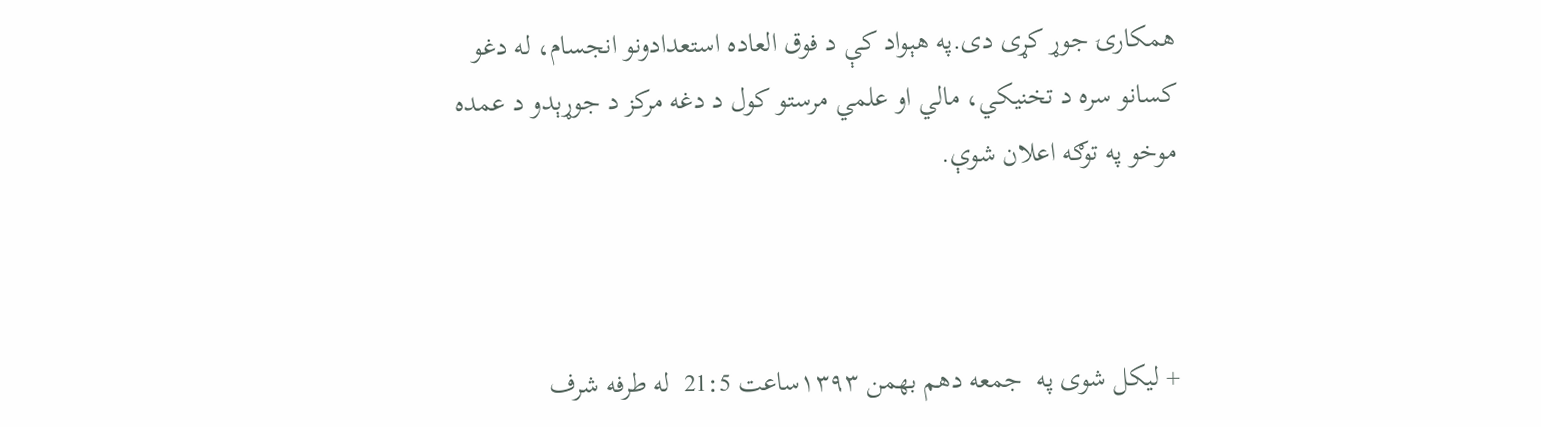همکارۍ جوړ کړى دى.په هېواد کې د فوق العاده استعدادونو انجسام، له دغو کسانو سره د تخنيکي، مالي او علمي مرستو کول د دغه مرکز د جوړېدو د عمده موخو په توګه اعلان شوې.



+ لیکل شوی په  جمعه دهم بهمن ۱۳۹۳ساعت 21:5  له طرفه شرف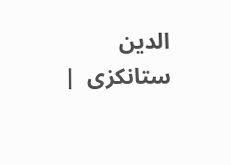الدین ستانکزی  |